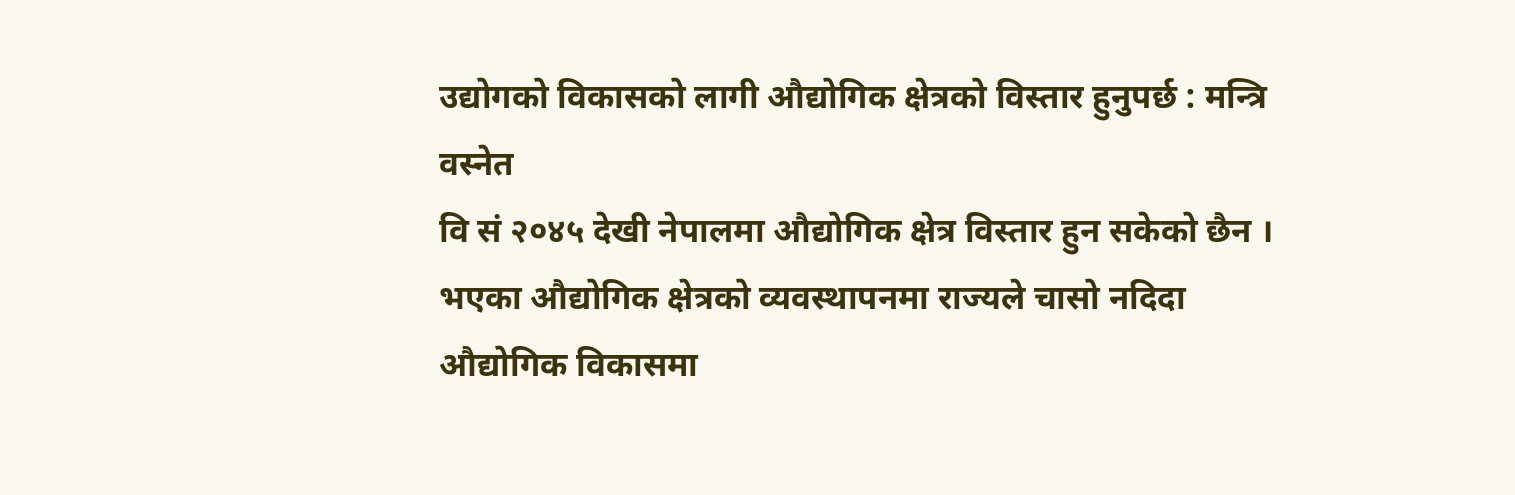उद्योगको विकासको लागी औद्योगिक क्षेत्रको विस्तार हुनुपर्छ : मन्त्रि वस्नेत
वि सं २०४५ देखी नेपालमा औद्योगिक क्षेत्र विस्तार हुन सकेको छैन । भएका औद्योगिक क्षेत्रको व्यवस्थापनमा राज्यले चासो नदिदा औद्योगिक विकासमा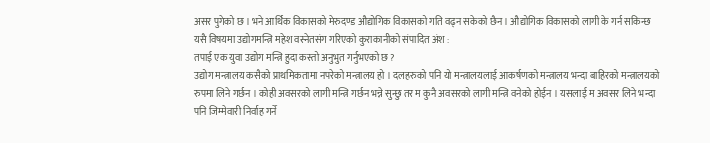असर पुगेको छ । भने आर्थिक विकासको मेरुदण्ड औद्योगिक विकासको गति वढ्न सकेको छैन । औद्योगिक विकासको लागी के गर्न सकिन्छ यसै विषयमा उद्योगमन्त्रि महेश वस्नेतसंग गरिएको कुराकानीको संपादित अंश :
तपाई एक युवा उद्योग मन्त्रि हुदा कस्तो अनुभुत गर्नुभएको छ ?
उद्योग मन्त्रालय कसैको प्राथमिकतामा नपरेको मन्त्रालय हो । दलहरुको पनि यो मन्त्रालयलाई आकर्षणको मन्त्रालय भन्दा बाहिरको मन्त्रालयको रुपमा लिने गर्छन । कोही अवसरको लागी मन्त्रि गर्छन भन्ने सुन्छु तर म कुनै अवसरको लागी मन्त्रि वनेको होईन । यसलाई म अवसर लिने भन्दा पनि जिम्मेवारी निर्वाह गर्ने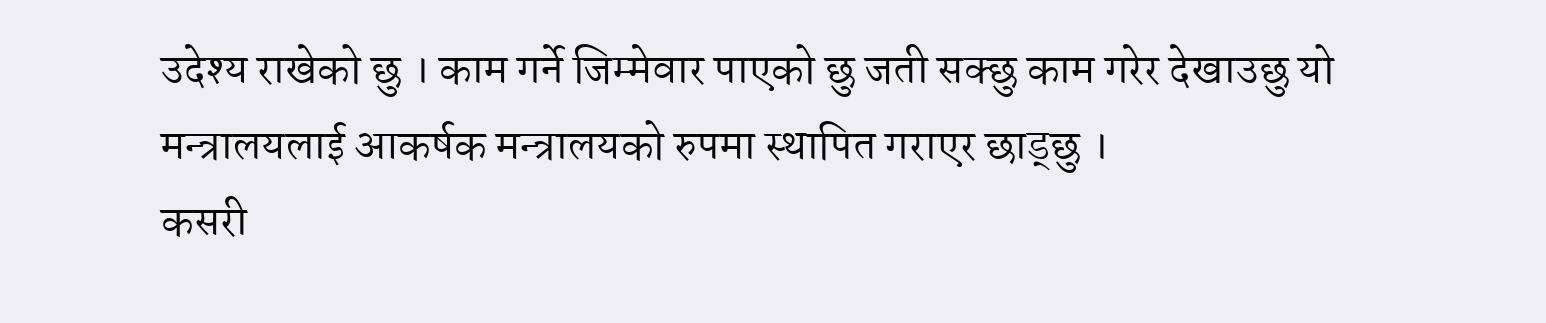उदेश्य राखेको छु । काम गर्ने जिम्मेवार पाएको छु जती सक्छु काम गरेर देखाउछु यो मन्त्रालयलाई आकर्षक मन्त्रालयको रुपमा स्थापित गराएर छाड्छु ।
कसरी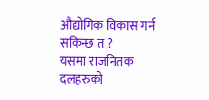औद्योगिक विकास गर्न सकिन्छ त ?
यसमा राजनितक दलहरुको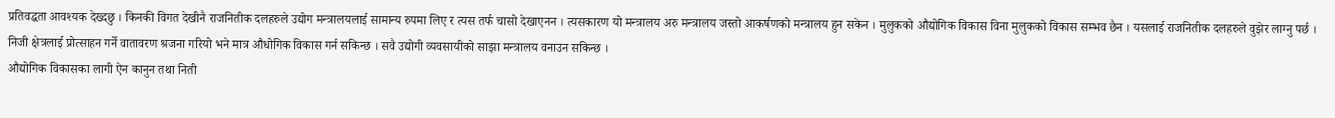प्रतिवद्धता आवश्यक देख्दछु । किनकी विगत देखीनै राजनितीक दलहरुले उद्योग मन्त्रालयलाई सामान्य रुपमा लिए र त्यस तर्फ चासो देखाएनन । त्यसकारण यो मन्त्रालय अरु मन्त्रालय जस्तो आकर्षणको मन्त्रालय हुन सकेन । मुलुकको औद्योगिक विकास विना मुलुकको विकास सम्भव छैन । यसलाई राजनितीक दलहरुले वुझेर लाग्नु पर्छ । निजी क्षेत्रलाई प्रोत्साहन गर्ने वातावरण श्रजना गरियो भने मात्र औधोगिक विकास गर्न सकिन्छ । सवै उद्योगी व्यवसायीको साझा मन्त्रालय वनाउन सकिन्छ ।
औद्योगिक विकासका लागी ऐन कानुन तथा निती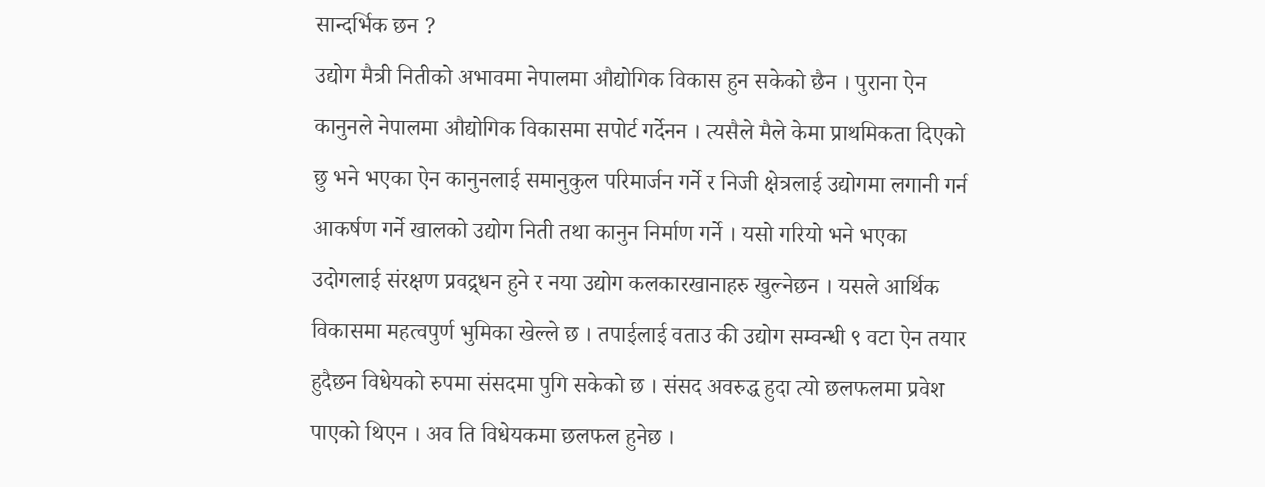सान्दर्भिक छन ?
उद्योग मैत्री नितीको अभावमा नेपालमा औद्योगिक विकास हुन सकेको छैन । पुराना ऐन कानुनले नेपालमा औद्योगिक विकासमा सपोर्ट गर्देनन । त्यसैले मैले केमा प्राथमिकता दिएको छु भने भएका ऐन कानुनलाई समानुकुल परिमार्जन गर्ने र निजी क्षेत्रलाई उद्योगमा लगानी गर्न आकर्षण गर्ने खालको उद्योग निती तथा कानुन निर्माण गर्ने । यसो गरियो भने भएका उदोगलाई संरक्षण प्रवद्र्धन हुने र नया उद्योग कलकारखानाहरु खुल्नेछन । यसले आर्थिक विकासमा महत्वपुर्ण भुमिका खेल्ले छ । तपाईलाई वताउ की उद्योग सम्वन्धी ९ वटा ऐन तयार हुदैछन विधेयको रुपमा संसदमा पुगि सकेको छ । संसद अवरुद्ध हुदा त्यो छलफलमा प्रवेश पाएको थिएन । अव ति विधेयकमा छलफल हुनेछ ।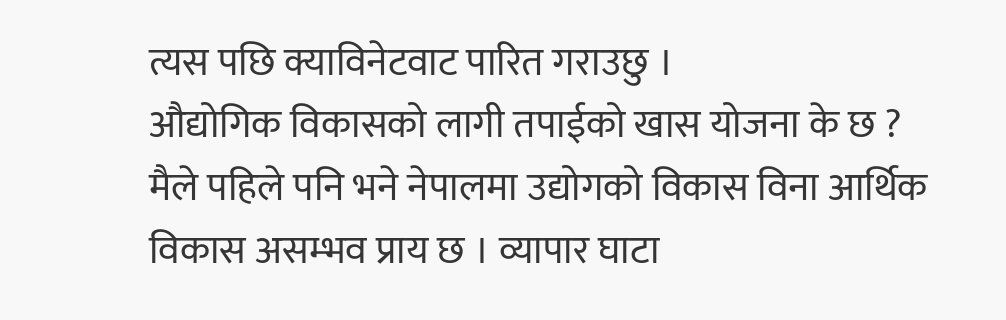त्यस पछि क्याविनेटवाट पारित गराउछु ।
औद्योगिक विकासको लागी तपाईको खास योजना के छ ?
मैले पहिले पनि भने नेपालमा उद्योगको विकास विना आर्थिक विकास असम्भव प्राय छ । व्यापार घाटा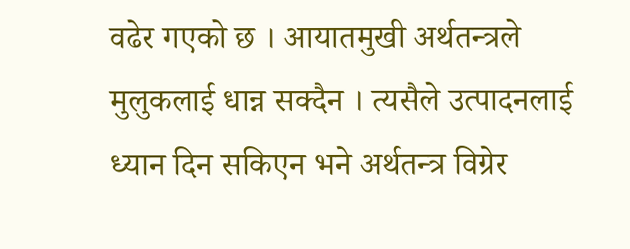वढेर गएको छ । आयातमुखी अर्थतन्त्रले मुलुकलाई धान्न सक्दैन । त्यसैले उत्पादनलाई ध्यान दिन सकिएन भने अर्थतन्त्र विग्रेर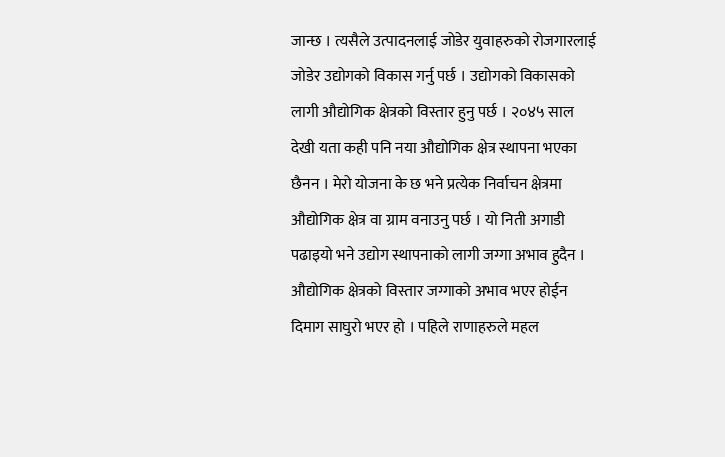जान्छ । त्यसैले उत्पादनलाई जोडेर युवाहरुको रोजगारलाई जोडेर उद्योगको विकास गर्नु पर्छ । उद्योगको विकासको लागी औद्योगिक क्षेत्रको विस्तार हुनु पर्छ । २०४५ साल देखी यता कही पनि नया औद्योगिक क्षेत्र स्थापना भएका छैनन । मेरो योजना के छ भने प्रत्येक निर्वाचन क्षेत्रमा औद्योगिक क्षेत्र वा ग्राम वनाउनु पर्छ । यो निती अगाडी पढाइयो भने उद्योग स्थापनाको लागी जग्गा अभाव हुदैन । औद्योगिक क्षेत्रको विस्तार जग्गाको अभाव भएर होईन दिमाग साघुरो भएर हो । पहिले राणाहरुले महल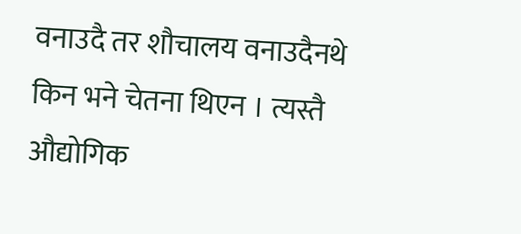वनाउदै तर शौचालय वनाउदैनथे किन भने चेतना थिएन । त्यस्तै औद्योगिक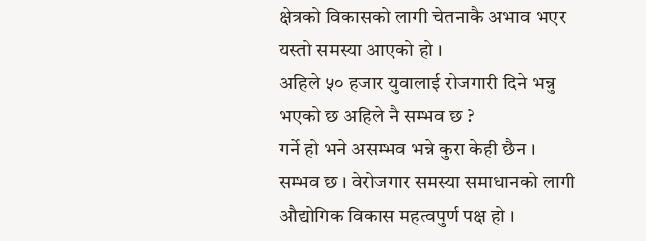क्षेत्रको विकासको लागी चेतनाकै अभाव भएर यस्तो समस्या आएको हो ।
अहिले ५० हजार युवालाई रोजगारी दिने भन्नु भएको छ अहिले नै सम्भव छ ?
गर्ने हो भने असम्भव भन्ने कुरा केही छैन । सम्भव छ । वेरोजगार समस्या समाधानको लागी औद्योगिक विकास महत्वपुर्ण पक्ष हो ।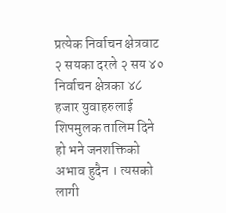प्रत्येक निर्वाचन क्षेत्रवाट २ सयका दरले २ सय ४० निर्वाचन क्षेत्रका ४८ हजार युवाहरुलाई शिपमुलक तालिम दिने हो भने जनशक्तिको अभाव हुदैन । त्यसको लागी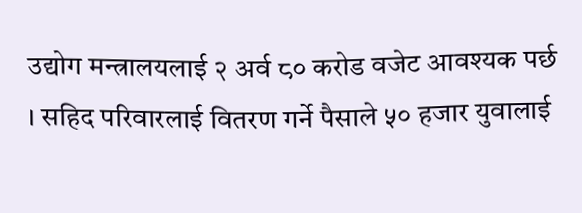उद्योग मन्त्रालयलाई २ अर्व ८० करोड वजेट आवश्यक पर्छ । सहिद परिवारलाई वितरण गर्ने पैसाले ५० हजार युवालाई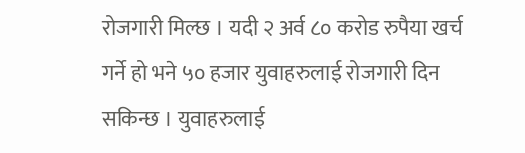रोजगारी मिल्छ । यदी २ अर्व ८० करोड रुपैया खर्च गर्ने हो भने ५० हजार युवाहरुलाई रोजगारी दिन सकिन्छ । युवाहरुलाई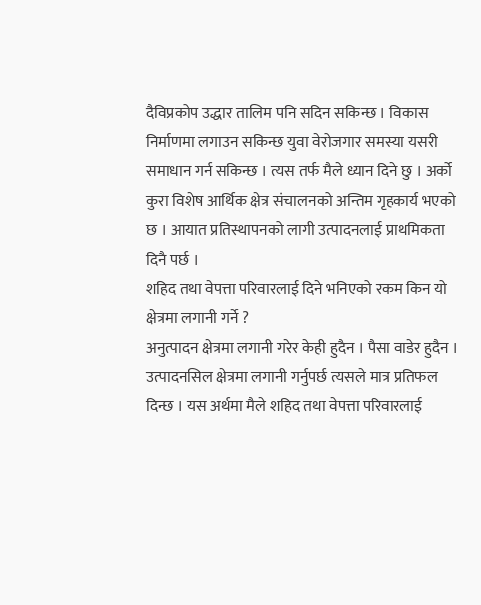दैविप्रकोप उद्धार तालिम पनि सदिन सकिन्छ । विकास निर्माणमा लगाउन सकिन्छ युवा वेरोजगार समस्या यसरी समाधान गर्न सकिन्छ । त्यस तर्फ मैले ध्यान दिने छु । अर्को कुरा विशेष आर्थिक क्षेत्र संचालनको अन्तिम गृहकार्य भएको छ । आयात प्रतिस्थापनको लागी उत्पादनलाई प्राथमिकता दिनै पर्छ ।
शहिद तथा वेपत्ता परिवारलाई दिने भनिएको रकम किन यो क्षेत्रमा लगानी गर्ने ?
अनुत्पादन क्षेत्रमा लगानी गरेर केही हुदैन । पैसा वाडेर हुदैन । उत्पादनसिल क्षेत्रमा लगानी गर्नुपर्छ त्यसले मात्र प्रतिफल दिन्छ । यस अर्थमा मैले शहिद तथा वेपत्ता परिवारलाई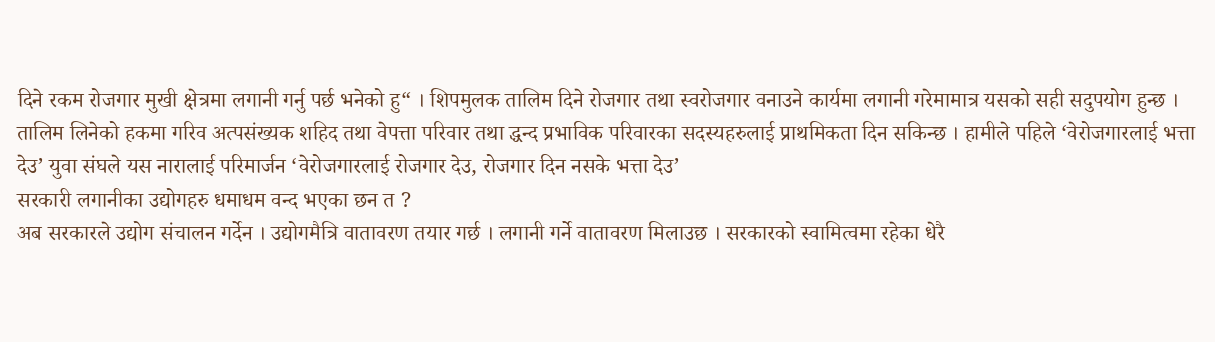दिने रकम रोजगार मुखी क्षेत्रमा लगानी गर्नु पर्छ भनेको हु“ । शिपमुलक तालिम दिने रोजगार तथा स्वरोजगार वनाउने कार्यमा लगानी गरेमामात्र यसको सही सदुपयोग हुन्छ । तालिम लिनेको हकमा गरिव अत्पसंख्यक शहिद तथा वेपत्ता परिवार तथा द्धन्द प्रभाविक परिवारका सदस्यहरुलाई प्राथमिकता दिन सकिन्छ । हामीले पहिले ‘वेरोजगारलाई भत्ता देउ’ युवा संघले यस नारालाई परिमार्जन ‘वेरोजगारलाई रोजगार देउ, रोजगार दिन नसके भत्ता देउ’
सरकारी लगानीका उद्योगहरु धमाधम वन्द भएका छन त ?
अब सरकारले उद्योग संचालन गर्देन । उद्योगमैत्रि वातावरण तयार गर्छ । लगानी गर्ने वातावरण मिलाउछ । सरकारको स्वामित्वमा रहेका धेरै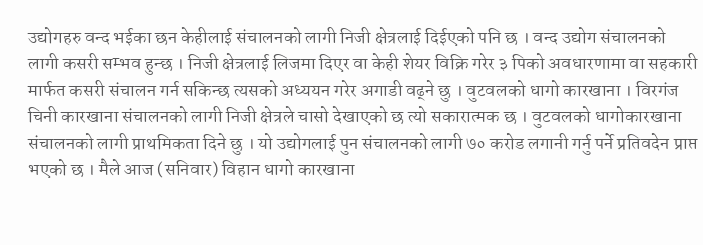उद्योगहरु वन्द भईका छन केहीलाई संचालनको लागी निजी क्षेत्रलाई दिईएको पनि छ । वन्द उद्योग संचालनको लागी कसरी सम्भव हुन्छ । निजी क्षेत्रलाई लिजमा दिएर वा केही शेयर विक्रि गरेर ३ पिको अवधारणामा वा सहकारी मार्फत कसरी संचालन गर्न सकिन्छ त्यसको अध्ययन गरेर अगाडी वढ्ने छु । वुटवलको धागो कारखाना । विरगंज चिनी कारखाना संचालनको लागी निजी क्षेत्रले चासो देखाएको छ त्यो सकारात्मक छ । वुटवलको धागोकारखाना संचालनको लागी प्राथमिकता दिने छु । यो उद्योगलाई पुन संचालनको लागी ७० करोड लगानी गर्नु पर्ने प्रतिवदेन प्राप्त भएको छ । मैले आज (सनिवार) विहान धागो कारखाना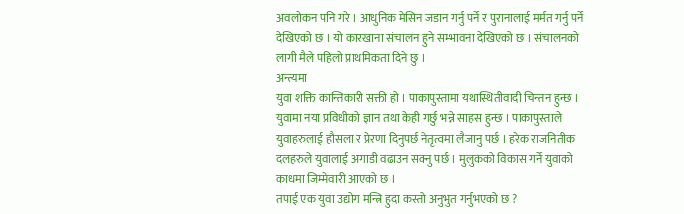अवलोकन पनि गरे । आधुनिक मेसिन जडान गर्नु पर्ने र पुरानालाई मर्मत गर्नु पर्ने देखिएको छ । यो कारखाना संचालन हुने सम्भावना देखिएको छ । संचालनको लागी मैले पहिलो प्राथमिकता दिने छु ।
अन्त्यमा
युवा शक्ति कान्तिकारी सक्ती हो । पाकापुस्तामा यथास्थितीवादी चिन्तन हुन्छ । युवामा नया प्रविधीको ज्ञान तथा केही गर्छु भन्ने साहस हुन्छ । पाकापुस्ताले युवाहरुलाई हौसला र प्रेरणा दिनुपर्छ नेतृत्वमा लैजानु पर्छ । हरेक राजनितीक दलहरुले युवालाई अगाडी वढाउन सक्नु पर्छ । मुलुकको विकास गर्ने युवाको काधमा जिम्मेवारी आएको छ ।
तपाई एक युवा उद्योग मन्त्रि हुदा कस्तो अनुभुत गर्नुभएको छ ?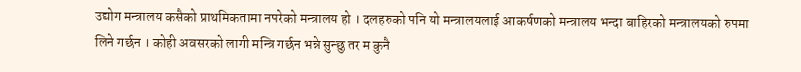उद्योग मन्त्रालय कसैको प्राथमिकतामा नपरेको मन्त्रालय हो । दलहरुको पनि यो मन्त्रालयलाई आकर्षणको मन्त्रालय भन्दा बाहिरको मन्त्रालयको रुपमा लिने गर्छन । कोही अवसरको लागी मन्त्रि गर्छन भन्ने सुन्छु तर म कुनै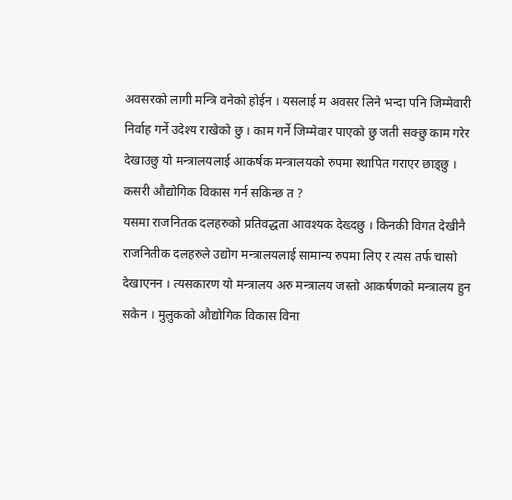अवसरको लागी मन्त्रि वनेको होईन । यसलाई म अवसर लिने भन्दा पनि जिम्मेवारी निर्वाह गर्ने उदेश्य राखेको छु । काम गर्ने जिम्मेवार पाएको छु जती सक्छु काम गरेर देखाउछु यो मन्त्रालयलाई आकर्षक मन्त्रालयको रुपमा स्थापित गराएर छाड्छु ।
कसरी औद्योगिक विकास गर्न सकिन्छ त ?
यसमा राजनितक दलहरुको प्रतिवद्धता आवश्यक देख्दछु । किनकी विगत देखीनै राजनितीक दलहरुले उद्योग मन्त्रालयलाई सामान्य रुपमा लिए र त्यस तर्फ चासो देखाएनन । त्यसकारण यो मन्त्रालय अरु मन्त्रालय जस्तो आकर्षणको मन्त्रालय हुन सकेन । मुलुकको औद्योगिक विकास विना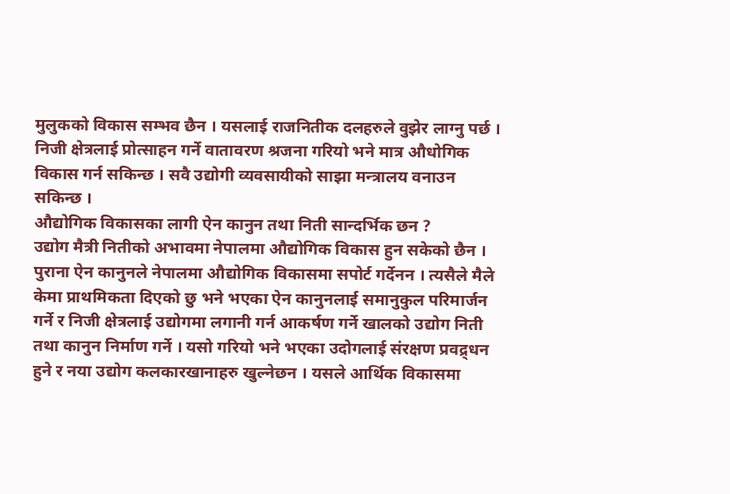मुलुकको विकास सम्भव छैन । यसलाई राजनितीक दलहरुले वुझेर लाग्नु पर्छ । निजी क्षेत्रलाई प्रोत्साहन गर्ने वातावरण श्रजना गरियो भने मात्र औधोगिक विकास गर्न सकिन्छ । सवै उद्योगी व्यवसायीको साझा मन्त्रालय वनाउन सकिन्छ ।
औद्योगिक विकासका लागी ऐन कानुन तथा निती सान्दर्भिक छन ?
उद्योग मैत्री नितीको अभावमा नेपालमा औद्योगिक विकास हुन सकेको छैन । पुराना ऐन कानुनले नेपालमा औद्योगिक विकासमा सपोर्ट गर्देनन । त्यसैले मैले केमा प्राथमिकता दिएको छु भने भएका ऐन कानुनलाई समानुकुल परिमार्जन गर्ने र निजी क्षेत्रलाई उद्योगमा लगानी गर्न आकर्षण गर्ने खालको उद्योग निती तथा कानुन निर्माण गर्ने । यसो गरियो भने भएका उदोगलाई संरक्षण प्रवद्र्धन हुने र नया उद्योग कलकारखानाहरु खुल्नेछन । यसले आर्थिक विकासमा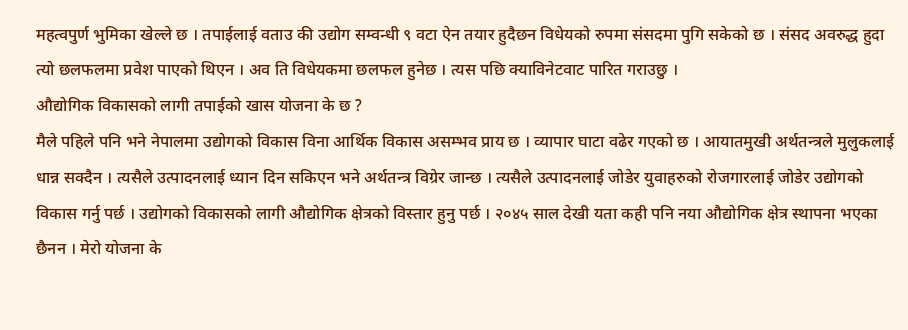महत्वपुर्ण भुमिका खेल्ले छ । तपाईलाई वताउ की उद्योग सम्वन्धी ९ वटा ऐन तयार हुदैछन विधेयको रुपमा संसदमा पुगि सकेको छ । संसद अवरुद्ध हुदा त्यो छलफलमा प्रवेश पाएको थिएन । अव ति विधेयकमा छलफल हुनेछ । त्यस पछि क्याविनेटवाट पारित गराउछु ।
औद्योगिक विकासको लागी तपाईको खास योजना के छ ?
मैले पहिले पनि भने नेपालमा उद्योगको विकास विना आर्थिक विकास असम्भव प्राय छ । व्यापार घाटा वढेर गएको छ । आयातमुखी अर्थतन्त्रले मुलुकलाई धान्न सक्दैन । त्यसैले उत्पादनलाई ध्यान दिन सकिएन भने अर्थतन्त्र विग्रेर जान्छ । त्यसैले उत्पादनलाई जोडेर युवाहरुको रोजगारलाई जोडेर उद्योगको विकास गर्नु पर्छ । उद्योगको विकासको लागी औद्योगिक क्षेत्रको विस्तार हुनु पर्छ । २०४५ साल देखी यता कही पनि नया औद्योगिक क्षेत्र स्थापना भएका छैनन । मेरो योजना के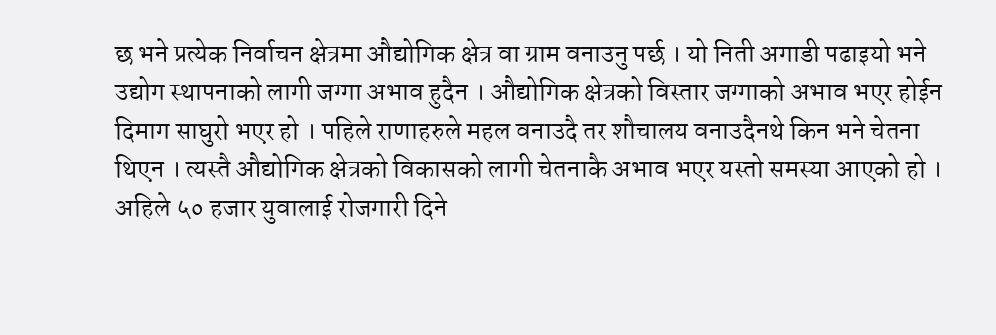छ भने प्रत्येक निर्वाचन क्षेत्रमा औद्योगिक क्षेत्र वा ग्राम वनाउनु पर्छ । यो निती अगाडी पढाइयो भने उद्योग स्थापनाको लागी जग्गा अभाव हुदैन । औद्योगिक क्षेत्रको विस्तार जग्गाको अभाव भएर होईन दिमाग साघुरो भएर हो । पहिले राणाहरुले महल वनाउदै तर शौचालय वनाउदैनथे किन भने चेतना थिएन । त्यस्तै औद्योगिक क्षेत्रको विकासको लागी चेतनाकै अभाव भएर यस्तो समस्या आएको हो ।
अहिले ५० हजार युवालाई रोजगारी दिने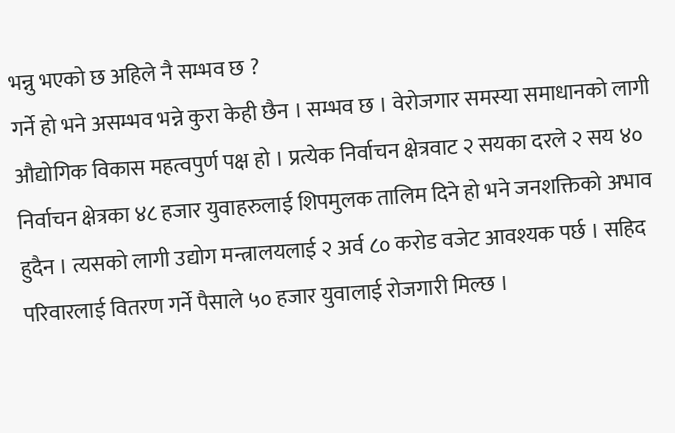भन्नु भएको छ अहिले नै सम्भव छ ?
गर्ने हो भने असम्भव भन्ने कुरा केही छैन । सम्भव छ । वेरोजगार समस्या समाधानको लागी औद्योगिक विकास महत्वपुर्ण पक्ष हो । प्रत्येक निर्वाचन क्षेत्रवाट २ सयका दरले २ सय ४० निर्वाचन क्षेत्रका ४८ हजार युवाहरुलाई शिपमुलक तालिम दिने हो भने जनशक्तिको अभाव हुदैन । त्यसको लागी उद्योग मन्त्रालयलाई २ अर्व ८० करोड वजेट आवश्यक पर्छ । सहिद परिवारलाई वितरण गर्ने पैसाले ५० हजार युवालाई रोजगारी मिल्छ ।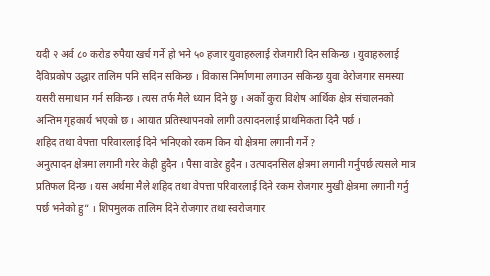यदी २ अर्व ८० करोड रुपैया खर्च गर्ने हो भने ५० हजार युवाहरुलाई रोजगारी दिन सकिन्छ । युवाहरुलाई दैविप्रकोप उद्धार तालिम पनि सदिन सकिन्छ । विकास निर्माणमा लगाउन सकिन्छ युवा वेरोजगार समस्या यसरी समाधान गर्न सकिन्छ । त्यस तर्फ मैले ध्यान दिने छु । अर्को कुरा विशेष आर्थिक क्षेत्र संचालनको अन्तिम गृहकार्य भएको छ । आयात प्रतिस्थापनको लागी उत्पादनलाई प्राथमिकता दिनै पर्छ ।
शहिद तथा वेपत्ता परिवारलाई दिने भनिएको रकम किन यो क्षेत्रमा लगानी गर्ने ?
अनुत्पादन क्षेत्रमा लगानी गरेर केही हुदैन । पैसा वाडेर हुदैन । उत्पादनसिल क्षेत्रमा लगानी गर्नुपर्छ त्यसले मात्र प्रतिफल दिन्छ । यस अर्थमा मैले शहिद तथा वेपत्ता परिवारलाई दिने रकम रोजगार मुखी क्षेत्रमा लगानी गर्नु पर्छ भनेको हु“ । शिपमुलक तालिम दिने रोजगार तथा स्वरोजगार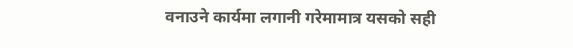वनाउने कार्यमा लगानी गरेमामात्र यसको सही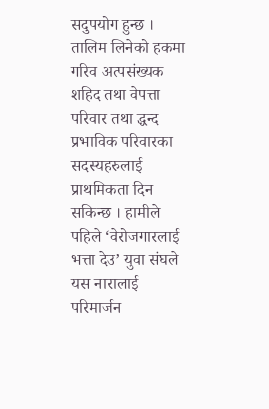सदुपयोग हुन्छ । तालिम लिनेको हकमा गरिव अत्पसंख्यक शहिद तथा वेपत्ता परिवार तथा द्धन्द प्रभाविक परिवारका सदस्यहरुलाई प्राथमिकता दिन सकिन्छ । हामीले पहिले ‘वेरोजगारलाई भत्ता देउ’ युवा संघले यस नारालाई परिमार्जन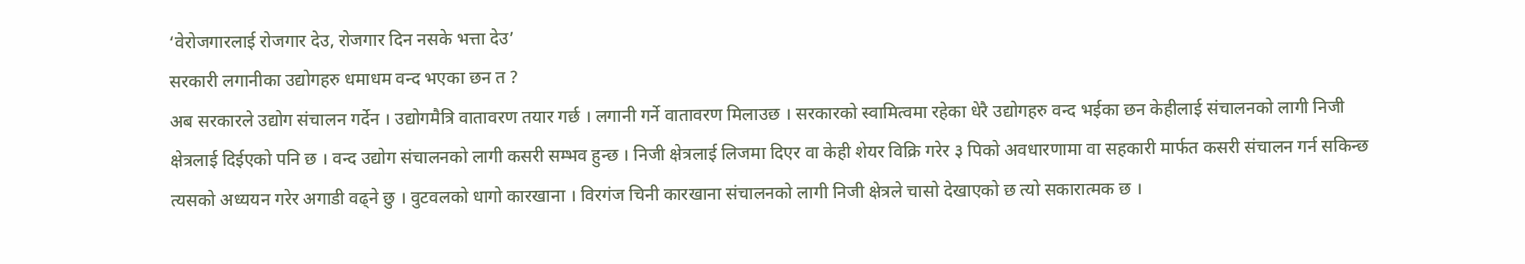‘वेरोजगारलाई रोजगार देउ, रोजगार दिन नसके भत्ता देउ’
सरकारी लगानीका उद्योगहरु धमाधम वन्द भएका छन त ?
अब सरकारले उद्योग संचालन गर्देन । उद्योगमैत्रि वातावरण तयार गर्छ । लगानी गर्ने वातावरण मिलाउछ । सरकारको स्वामित्वमा रहेका धेरै उद्योगहरु वन्द भईका छन केहीलाई संचालनको लागी निजी क्षेत्रलाई दिईएको पनि छ । वन्द उद्योग संचालनको लागी कसरी सम्भव हुन्छ । निजी क्षेत्रलाई लिजमा दिएर वा केही शेयर विक्रि गरेर ३ पिको अवधारणामा वा सहकारी मार्फत कसरी संचालन गर्न सकिन्छ त्यसको अध्ययन गरेर अगाडी वढ्ने छु । वुटवलको धागो कारखाना । विरगंज चिनी कारखाना संचालनको लागी निजी क्षेत्रले चासो देखाएको छ त्यो सकारात्मक छ ।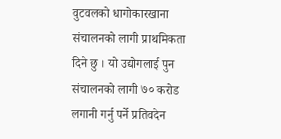वुटवलको धागोकारखाना संचालनको लागी प्राथमिकता दिने छु । यो उद्योगलाई पुन संचालनको लागी ७० करोड लगानी गर्नु पर्ने प्रतिवदेन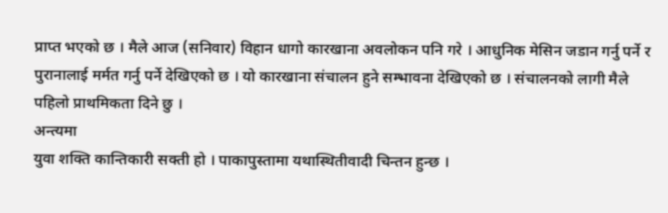प्राप्त भएको छ । मैले आज (सनिवार) विहान धागो कारखाना अवलोकन पनि गरे । आधुनिक मेसिन जडान गर्नु पर्ने र पुरानालाई मर्मत गर्नु पर्ने देखिएको छ । यो कारखाना संचालन हुने सम्भावना देखिएको छ । संचालनको लागी मैले पहिलो प्राथमिकता दिने छु ।
अन्त्यमा
युवा शक्ति कान्तिकारी सक्ती हो । पाकापुस्तामा यथास्थितीवादी चिन्तन हुन्छ ।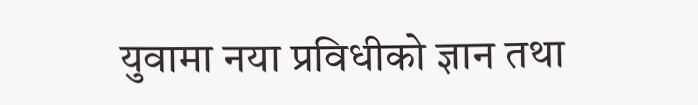युवामा नया प्रविधीको ज्ञान तथा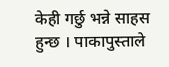केही गर्छु भन्ने साहस हुन्छ । पाकापुस्ताले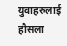युवाहरुलाई हौसला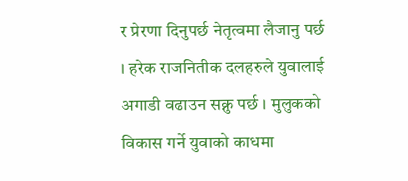र प्रेरणा दिनुपर्छ नेतृत्वमा लैजानु पर्छ । हरेक राजनितीक दलहरुले युवालाई अगाडी वढाउन सक्नु पर्छ । मुलुकको विकास गर्ने युवाको काधमा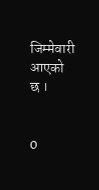जिम्मेवारी आएको छ ।


0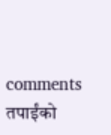comments
तपाईंको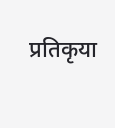प्रतिकृया